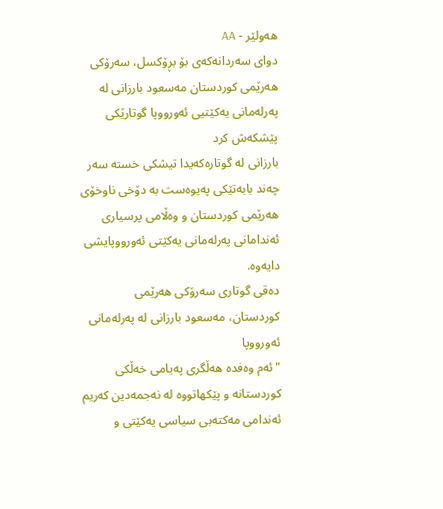هەولێر - AA
دوای سەردانەکەی بۆ بڕۆکسل، سەرۆکی هەرێمی کوردستان مەسعود بارزانی لە پەرلەمانی یەکێتیی ئەورووپا گوتارێکی پێشکەش کرد
بارزانی لە گوتارەکەیدا تیشکی خستە سەر چەند بابەتێکی پەیوەست بە دۆخی ناوخۆی هەرێمی کوردستان و وەڵامی پرسیاری ئەندامانی پەرلەمانی یەکێتی ئەورووپایشی دایەوە.
دەقی گوتاری سەرۆکی هەرێمی کوردستان، مەسعود بارزانی لە پەرلەمانی ئەورووپا
"ئەم وەفدە ھەڵگری پەیامی خەڵکی کوردستانە و پێکھاتووە لە نەجمەدین کەریم ئەندامی مەکتەبی سیاسی یەکێتی و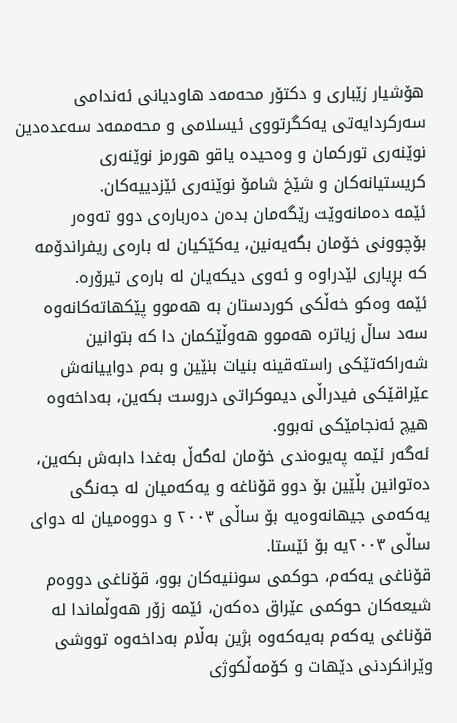ھۆشیار زێباری و دکتۆر محەمەد ھاودیانی ئەندامی سەرکردایەتی یەکگرتووی ئیسلامی و محەممەد سەعدەدین نوێنەری تورکمان و وەحیدە یاقو ھورمز نوێنەری کریستیانەکان و شێخ شامۆ نوێنەری ئێزدییەکان.
ئێمە دەمانەوێت رێگەمان بدەن دەربارەی دوو تەوەر بۆچوونی خۆمان بگەیەنین، یەکێکیان لە بارەی ریفراندۆمە کە بڕیاری لێدراوە و ئەوی دیکەیان لە بارەی تیرۆرە.
ئێمە وەکو خەڵکی کوردستان بە ھەموو پێکھاتەکانەوە سەد ساڵ زیاترە ھەموو ھەوڵێکمان دا کە بتوانین شەراکەتێکی راستەقینە بنیات بنێین و بەم دواییانەش عێراقێکی فیدراڵی دیموکراتی دروست بکەین، بەداخەوە ھیچ ئەنجامێکی نەبوو.
ئەگەر ئێمە پەیوەندی خۆمان لەگەڵ بەغدا دابەش بکەین، دەتوانین بڵێین بۆ دوو قۆناغە و یەکەمیان لە جەنگی یەکەمی جیهانەوەیە بۆ ساڵی ٢٠٠٣ و دووەمیان لە دوای ساڵی ٢٠٠٣یە بۆ ئێستا.
قۆناغی یەکەم، حوکمی سوننیەکان بوو، قۆناغی دووەم شیعەکان حوکمی عێراق دەکەن، ئێمە زۆر هەوڵماندا لە قۆناغی یەکەم بەیەکەوە بژین بەڵام بەداخەوە تووشی وێرانکردنی دێهات و کۆمەڵکوژی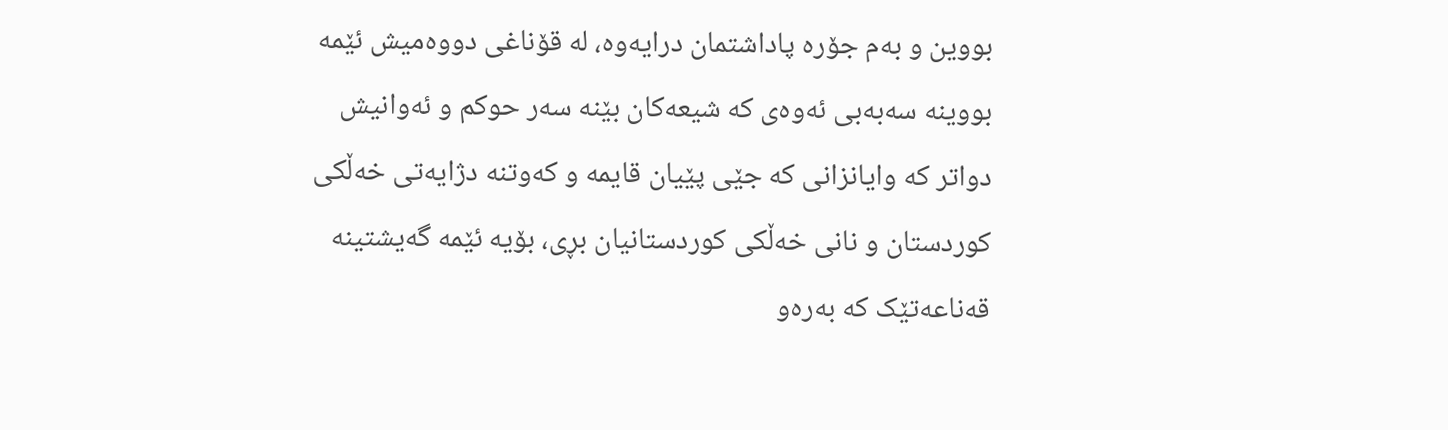بووین و بەم جۆرە پاداشتمان درایەوە، لە قۆناغی دووەمیش ئێمە بووینە سەبەبی ئەوەی کە شیعەکان بێنە سەر حوکم و ئەوانیش دواتر کە وایانزانی کە جێی پێیان قایمە و کەوتنە دژایەتی خەڵکی کوردستان و نانی خەڵکی کوردستانیان بڕی، بۆیە ئێمە گەیشتینە قەناعەتێک کە بەرەو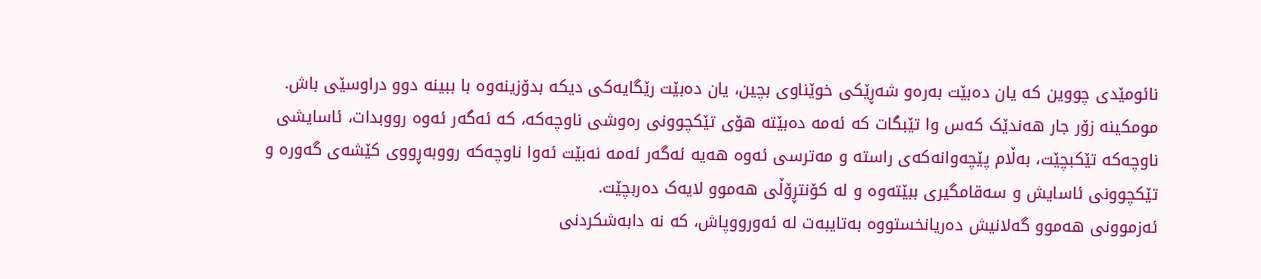نائومێدی چووین کە یان دەبێت بەرەو شەڕێکی خوێناوی بچین، یان دەبێت رێگایەکی دیکە بدۆزینەوە با ببینە دوو دراوسێی باش.
مومکینە زۆر جار هەندێک کەس وا تێبگات کە ئەمە دەبێتە هۆی تێکچوونی رەوشی ناوچەکە، کە ئەگەر ئەوە رووبدات، ئاسایشی ناوچەکە تێکبچێت، بەڵام پێچەوانەکەی راستە و مەترسی ئەوە ھەیە ئەگەر ئەمە نەبێت ئەوا ناوچەکە رووبەڕووی کێشەی گەورە و تێکچوونی ئاسایش و سەقامگیری ببێتەوە و لە کۆنتڕۆڵی هەموو لایەک دەربچێت.
ئەزموونی ھەموو گەلانیش دەریانخستووە بەتایبەت لە ئەورووپاش، کە نە دابەشکردنی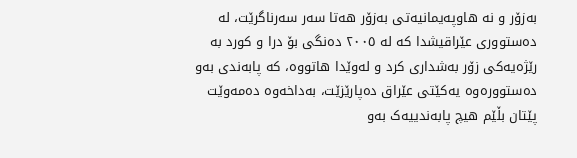بەزۆر و نە هاوپەیمانیەتی بەزۆر هەتا سەر سەرناگرێت، لە دەستووری عێراقیشدا کە لە ٢٠٠٥ دەنگی بۆ درا و کورد بە رێژەیەکی زۆر بەشداری کرد و لەوێدا ھاتووە، کە پابەندی بەو دەستوورەوە یەکێتی عێراق دەپارێزێت، بەداخەوە دەمەوێت پێتان بڵێم ھیچ پابەندییەک بەو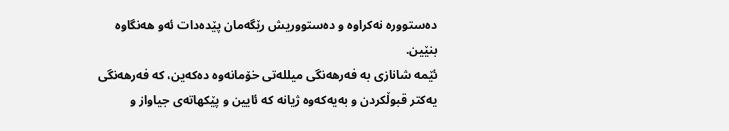دەستوورە نەکراوە و دەستووریش رێگەمان پێدەدات ئەو ھەنگاوە بنێین.
ئێمە شانازی بە فەرھەنگی میللەتی خۆمانەوە دەکەین، کە فەرھەنگی یەکتر قبوڵکردن و بەیەکەوە ژیانە کە ئایین و پێکھاتەی جیاواز و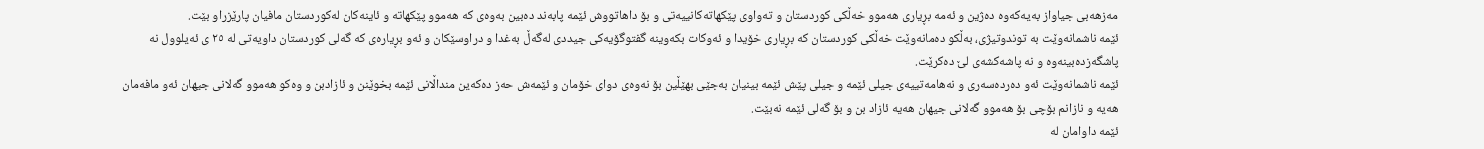مەزهەبی جیاواز بەیەکەوە دەژین و ئەمە بڕیاری ھەموو خەڵکی کوردستان و تەواوی پێکھاتەکانییەتی و بۆ داھاتووش ئێمە پابەند دەبین بەوەی کە ھەموو پێکھاتە و ئاینەکان لەکوردستان مافیان پارێزراو بێت.
ئێمە ناشمانەوێت بە توندوتیژی، بەڵکو دەمانەوێت خەڵکی کوردستان کە بڕیاری خۆیدا و ئەوکات بکەوینە گفتوگۆیەکی جیددی لەگەڵ بەغدا و دراوسێکان و ئەو بڕیارەی کە گەلی کوردستان داویەتی لە ٢٥ ی ئەیلوول نە پاشگەزدەبینەوە و نە پاشەکشەی لێ دەکرێت.
ئێمە ناشمانەوێت ئەو دەردەسەری و نەھامەتییەی جیلی ئێمە و جیلی پێش ئێمە بینیان بەجێی بھێڵین بۆ نەوەی دوای خۆمان و ئێمەش حەز دەکەین منداڵانی ئێمە بخوێنن و ئازادبن و وەکو ھەموو گەلانی جیھان ئەو مافەمان ھەیە و نازانم بۆچی بۆ ھەموو گەلانی جیھان ھەیە ئازاد بن و بۆ گەلی ئێمە نەبێت.
ئێمە داوامان لە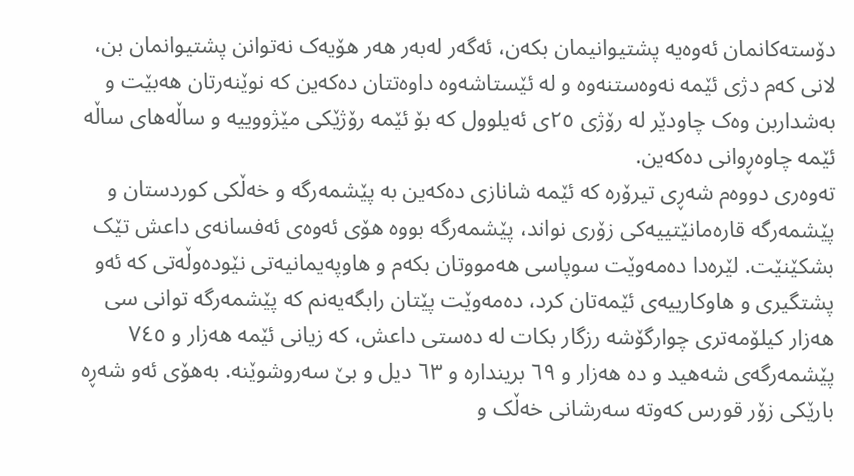دۆستەکانمان ئەوەیە پشتیوانیمان بکەن، ئەگەر لەبەر ھەر ھۆیەک نەتوانن پشتیوانمان بن، لانی کەم دژی ئێمە نەوەستنەوە و لە ئێستاشەوە داوەتتان دەکەین کە نوێنەرتان هەبێت و بەشداربن وەک چاودێر لە رۆژی ٢٥ی ئەیلوول کە بۆ ئێمە رۆژێکی مێژووییە و ساڵەھای ساڵە ئێمە چاوەڕوانی دەکەین.
تەوەری دووەم شەڕی تیرۆرە کە ئێمە شانازی دەکەین بە پێشمەرگە و خەڵکی کوردستان و پێشمەرگە قارەمانێتییەکی زۆری نواند، پێشمەرگە بووە ھۆی ئەوەی ئەفسانەی داعش تێک بشکێنێت. لێرەدا دەمەوێت سوپاسی هەمووتان بکەم و هاوپەیمانیەتی نێودەوڵەتی کە ئەو پشتگیری و هاوکارییەی ئێمەتان کرد، دەمەوێت پێتان رابگەیەنم کە پێشمەرگە توانی سی هەزار کیلۆمەتری چوارگۆشە رزگار بکات لە دەستی داعش، کە زیانی ئێمە هەزار و ٧٤٥ پێشمەرگەی شەهید و دە هەزار و ٦٩ بریندارە و ٦٣ دیل و بێ سەروشوێنە. بەهۆی ئەو شەڕە بارێکی زۆر قورس کەوتە سەرشانی خەڵک و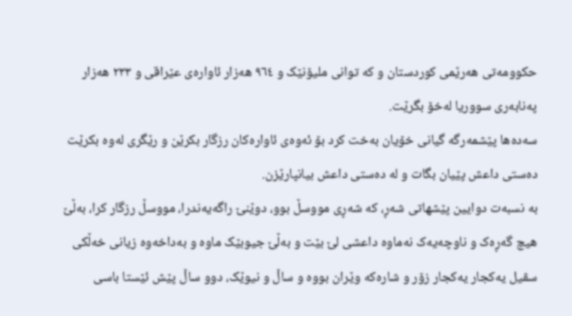حکوومەتی هەرێمی کوردستان و کە توانی ملیۆنێک و ٩٦٤ هەزار ئاوارەی عێراقی و ٢٣٣ هەزار پەنابەری سووریا لەخۆ بگرێت.
سەدەھا پێشمەرگە گیانی خۆیان بەخت کرد بۆ ئەوەی ئاوارەکان رزگار بکرێن و رێگری لەوە بکرێت دەستی داعش پێیان بگات و لە دەستی داعش بیانپارێزن.
بە نسبەت دوایین پێشھاتی شەڕ، کە شەڕی مووسڵ بوو، دوێنێ راگەیەندرا، مووسڵ رزگار کرا، بەڵێ ھیچ گەڕەک و ناوچەیەک نەماوە داعشی لێ بێت و بەڵێ جیوبێک ماوە و بەداخەوە زیانی خەڵکی سڤیل یەکجار یەکجار زۆر و شارەکە وێران بووە و ساڵ و نیوێک، دوو ساڵ پێش ئێستا باسی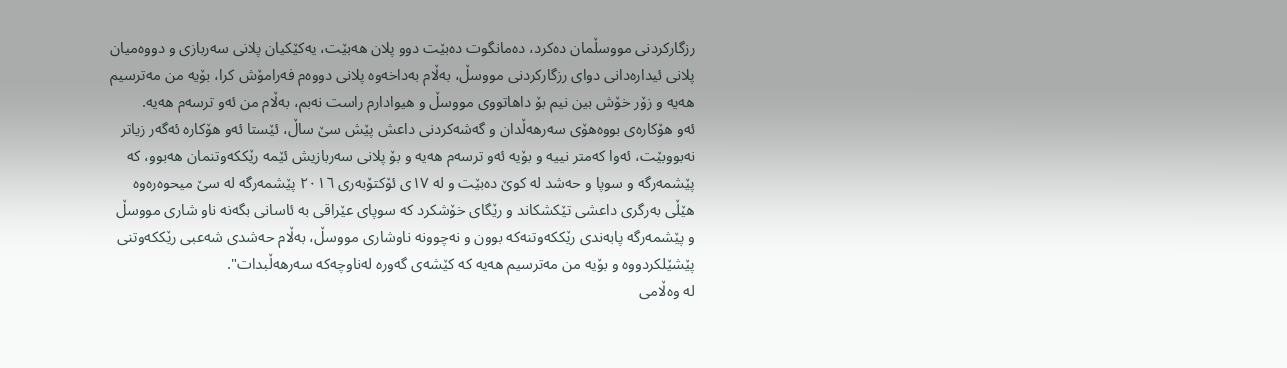رزگارکردنی مووسڵمان دەکرد، دەمانگوت دەبێت دوو پلان ھەبێت، یەکێکیان پلانی سەربازی و دووەمیان پلانی ئیدارەدانی دوای رزگارکردنی مووسڵ، بەڵام بەداخەوە پلانی دووەم فەرامۆش کرا، بۆیە من مەترسیم هەیە و زۆر خۆش بین نیم بۆ داھاتووی مووسڵ و ھیوادارم راست نەبم، بەڵام من ئەو ترسەم ھەیە.
ئەو ھۆکارەی بووەھۆی سەرھەڵدان و گەشەکردنی داعش پێش سێ ساڵ، ئێستا ئەو ھۆکارە ئەگەر زیاتر نەبووبێت، ئەوا کەمتر نییە و بۆیە ئەو ترسەم ھەیە و بۆ پلانی سەربازیش ئێمە رێککەوتنمان ھەبوو، کە پێشمەرگە و سوپا و حەشد لە کوێ دەبێت و لە ١٧ی ئۆکتۆبەری ٢٠١٦ پێشمەرگە لە سێ میحوەرەوە ھێڵی بەرگری داعشی تێکشکاند و رێگای خۆشکرد کە سوپای عێراقی بە ئاسانی بگەنە ناو شاری مووسڵ و پێشمەرگە پابەندی رێککەوتنەکە بوون و نەچوونە ناوشاری مووسڵ، بەڵام حەشدی شەعبی رێککەوتنی پێشێلکردووە و بۆیە من مەترسیم ھەیە کە کێشەی گەورە لەناوچەکە سەرهەڵبدات".
لە وەڵامی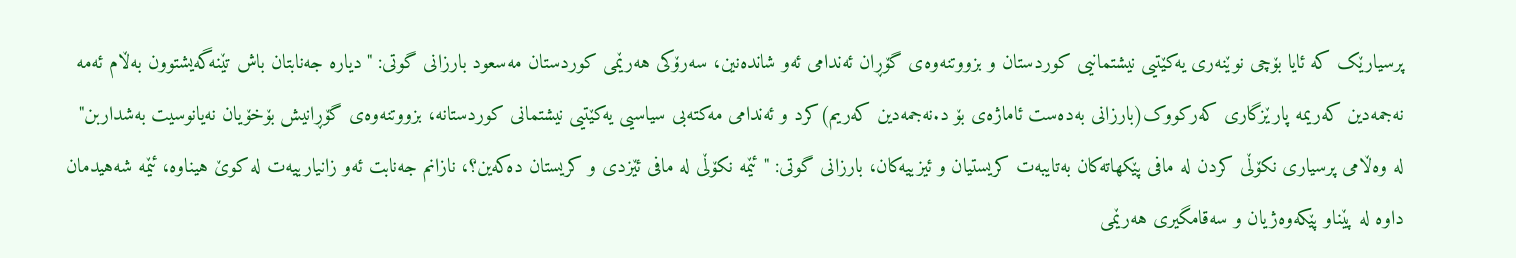پرسیارێک کە ئایا بۆچی نوێنەری یەکێتیی نیشتمانیی کوردستان و بزووتنەوەی گۆڕان ئەندامی ئەو شاندەنین، سەرۆکی هەرێمی کوردستان مەسعود بارزانی گوتی: "دیارە جەنابتان باش تێنەگەیشتوون بەڵام ئەمە نەجمەدین کەریمە پارێزگاری کەرکووک(بارزانی بەدەست ئاماژەی بۆ د.نەجمەدین کەریم)کرد و ئەندامی مەکتەبی سیاسیی یەکێتیی نیشتمانی کوردستانە، بزووتنەوەی گۆڕانیش بۆخۆیان نەیانوسیت بەشداربن"
لە وەڵامی پرسیاری نکۆڵی کردن لە مافی پێکهاتەکان بەتایبەت کریستیان و ئیزییەکان، بارزانی گوتی: "ئێمە نکۆڵی لە مافی ئێزدی و کریستان دەکەین؟، نازانم جەنابت ئەو زانیارییەت لە کوێ هیناوە، ئێمە شەهیدمان داوە لە پێناو پێکەوەژیان و سەقامگیری هەرێمی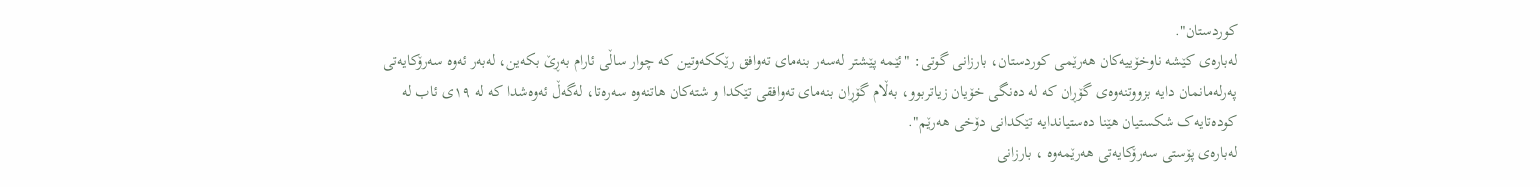کوردستان".
لەبارەی کێشە ناوخۆییەکان هەرێمی کوردستان، بارزانی گوتی: "ئێمە پێشتر لەسەر بنەمای تەوافق رێککەوتین کە چوار ساڵی ئارام بەڕێ بکەین، لەبەر ئەوە سەرۆکایەتی پەرلەمانمان دایە بزووتنەوەی گۆڕان کە لە دەنگی خۆیان زیاتربوو، بەڵام گۆڕان بنەمای تەوافقی تێکدا و شتەکان ھاتنەوە سەرەتا، لەگەڵ ئەوەشدا کە لە ١٩ی ئاب لە کودەتایەک شکستیان ھێنا دەستیاندایە تێکدانی دۆخی ھەرێم".
لەبارەی پۆستی سەرۆکایەتی ھەرێمەوە ، بارزانی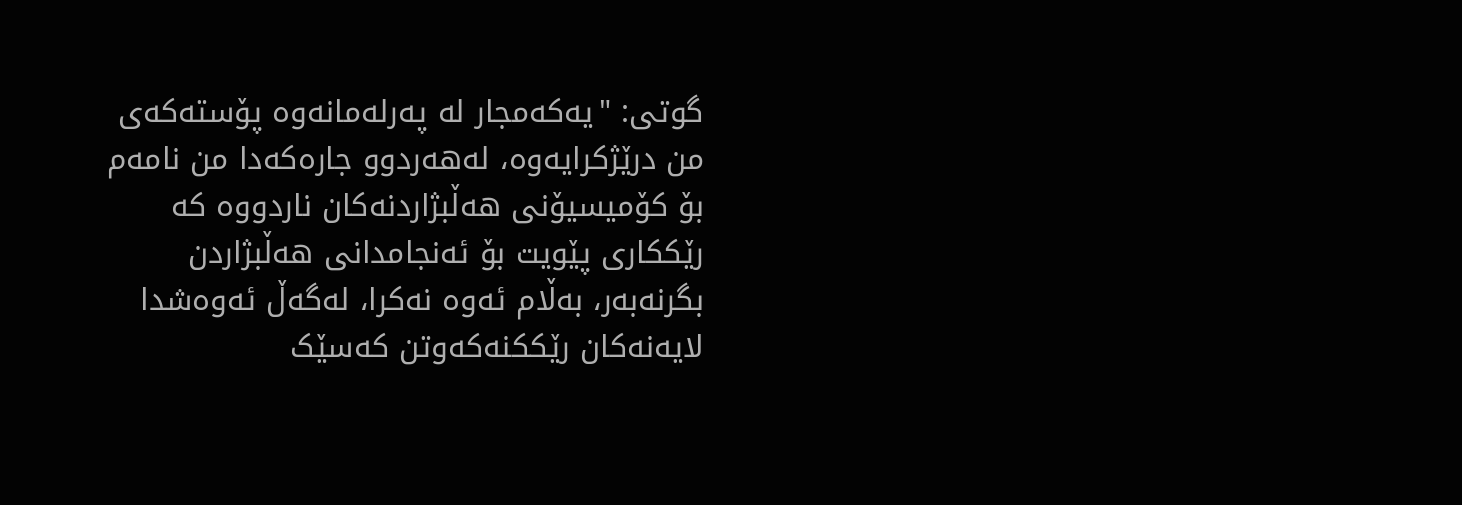گوتی: "یەکەمجار لە پەرلەمانەوە پۆستەکەی من درێژکرایەوە، لەھەردوو جارەکەدا من نامەم بۆ کۆمیسیۆنی ھەڵبژاردنەکان ناردووە کە رێککاری پێویت بۆ ئەنجامدانی ھەڵبژاردن بگرنەبەر، بەڵام ئەوە نەکرا، لەگەڵ ئەوەشدا لایەنەکان رێککنەکەوتن کەسێک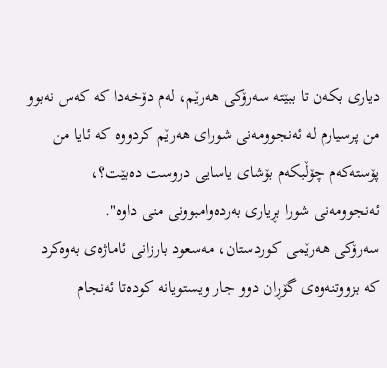دیاری بکەن تا ببێتە سەرۆکی ھەرێم، لەم دۆخەدا کە کەس نەبوو من پرسیارم لە ئەنجوومەنی شورای ھەرێم کردووە کە ئایا من پۆستەکەم چۆڵبکەم بۆشای یاسایی دروست دەبێت؟، ئەنجوومەنی شورا بڕیاری بەردەوامبوونی منی داوە".
سەرۆکی هەرێمی کوردستان، مەسعود بارزانی ئاماژەی بەوەکرد کە بزووتنەوەی گۆڕان دوو جار ویستویانە کودەتا ئەنجام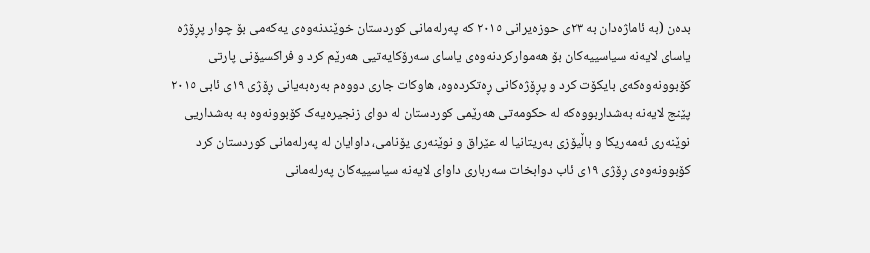بدەن (بە ئاماژەدان بە ٢٣ی حوزەیرانی ٢٠١٥ کە پەرلەمانی کوردستان خوێندنەوەی یەکەمی بۆ چوار پڕۆژە یاسای لایەنە سیاسییەکان بۆ ھەموارکردنەوەی یاسای سەرۆکایەتیی ھەرێم کرد و فراکسیۆنی پارتی کۆبوونەوەکەی بایکۆت کرد و پڕۆژەکانی ڕەتکردەوە، هاوکات جاری دووەم بەرەبەیانی ڕۆژی ١٩ی ئابی ٢٠١٥ پێنج لایەنە بەشداربووەکە لە حکومەتی ھەرێمی کوردستان لە دوای زنجیرەیەک کۆبوونەوە بە بەشداریی نوێنەری ئەمەریکا و باڵیۆزی بەریتانیا لە عێراق و نوێنەری یۆنامی، داوایان لە پەرلەمانی کوردستان کرد کۆبوونەوەی ڕۆژی ١٩ی ئاب دوابخات سەرباری داوای لایەنە سیاسییەکان پەرلەمانی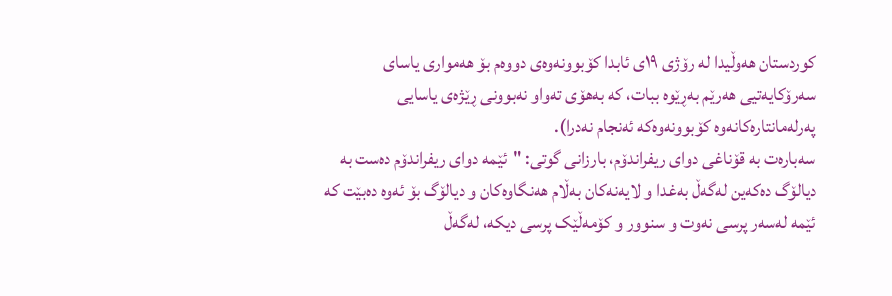کوردستان ھەوڵیدا لە رۆژی ١٩ی ئابدا کۆبوونەوەی دووەم بۆ ھەمواری یاسای سەرۆکایەتیی ھەرێم بەڕێوە ببات، کە بەھۆی تەواو نەبوونی ڕێژەی یاسایی پەرلەمانتارەکانەوە کۆبوونەوەکە ئەنجام نەدرا).
سەبارەت بە قۆناغی دوای ریفراندۆم، بارزانی گوتی: "ئێمە دوای ریفراندۆم دەست بە دیالۆگ دەکەین لەگەڵ بەغدا و لایەنەکان بەڵام هەنگاوەکان و دیالۆگ بۆ ئەوە دەبێت کە ئێمە لەسەر پرسی نەوت و سنوور و کۆمەڵێک پرسی دیکە، لەگەڵ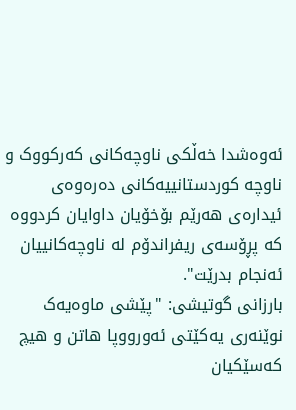ئەوەشدا خەڵکی ناوچەکانی کەرکووک و ناوچە کوردستانییەکانی دەرەوەی ئیدارەی هەرێم بۆخۆیان داوایان کردووە کە پڕۆسەی ریفراندۆم لە ناوچەکانییان ئەنجام بدرێت".
بارزانی گوتیشی: "پێشی ماوەیەک نوێنەری یەکێتی ئەورووپا هاتن و هیچ کەسێکیان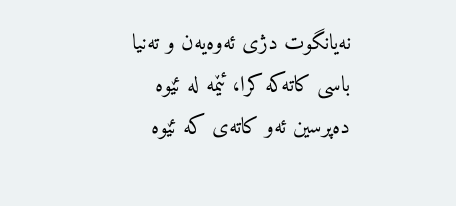نەیانگوت دژی ئەوەیەن و تەنیا باسی کاتەکە کرا، ئێمە لە ئێوە دەپرسین ئەو کاتەی کە ئێوە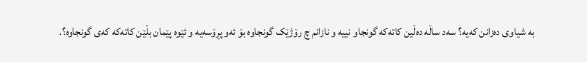بە شیاوی دەزانن کەیە؟ سەد ساڵە دەڵین کاتەکە گونجاو نییە و نازانم چ رۆژێک گونجاوە بۆ ئەو پڕۆسەیە و ئێوە پێمان بڵێن کاتەکە کەی گونجاوە؟.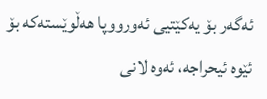ئەگەر بۆ یەکێتیی ئەورووپا هەڵوێستەکە بۆ ئێوە ئیحراجە، ئەوە لانی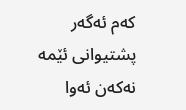کەم ئەگەر پشتیوانی ئێمە نەکەن ئەوا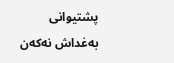پشتیوانی بەغداش نەکەن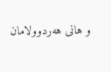و هانی هەردوولامان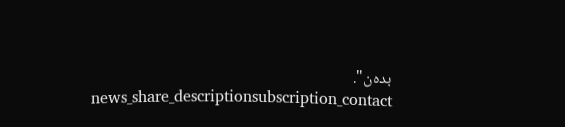بدەن".
news_share_descriptionsubscription_contact